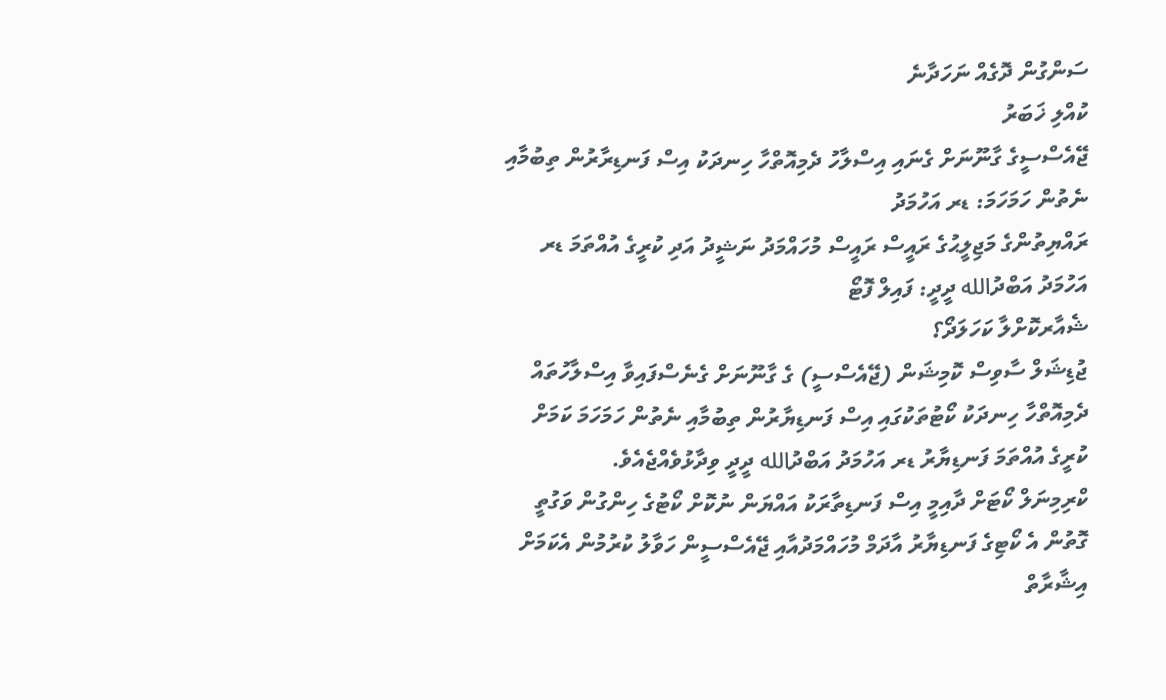ސަންގުން ދޮގެއް ނަހަދާނެ
ކުއްލި ޚަބަރު
ޖޭއެސްސީގެ ގާނޫނަށް ގެނައި އިސްލާހު ދެމިއޮތްހާ ހިނދަކު އިސް ފަނޑިރާރުން ތިބުމާއި ނެތުން ހަމަހަމަ: ޑރ އަހުމަދު
ރައްޔިތުންގެ މަޖިލީޙުގެ ރައީސް ރައީސް މުހައްމަދު ނަޝީދު އަދި ކުރީގެ އުއްތަމަ ޑރ އަހުމަދު އަބްދުالله ދީދީ: ފައިލް ފޮޓޯ
ޝެއާރކޮށްލާ ކަހަލަދޯ؟
ޖުޑިޝަލް ސާވިސް ކޮމިޝަން (ޖޭއެސްސީ) ގެ ގާނޫނަށް ގެނެސްފައިވާ އިސްލާހުތައް ދެމިއޮތްހާ ހިނދަކު ކޯޓުތަކުގައި އިސް ފަނޑިޔާރުން ތިބުމާއި ނެތުން ހަމަހަމަ ކަމަށް ކުރީގެ އުއްތަމަ ފަނޑިޔާރު ޑރ އަހުމަދު އަބްދުالله ދީދީ ވިދާޅުވެއްޖެއެވެ.
ކްރިމިނަލް ކޯޓަށް ދާއިމީ އިސް ފަނޑިތާރަކު އައްޔަން ނުކޮށް ކޯޓުގެ ހިންގުން ވަގުތީ ގޮތުން އެ ކޯޓިގެ ފަނޑިޔާރު އާދަމް މުހައްމަދުއާއި ޖޭއެސްސީން ހަވާލު ކުރުމުން އެކަމަށް އިޝާރާތް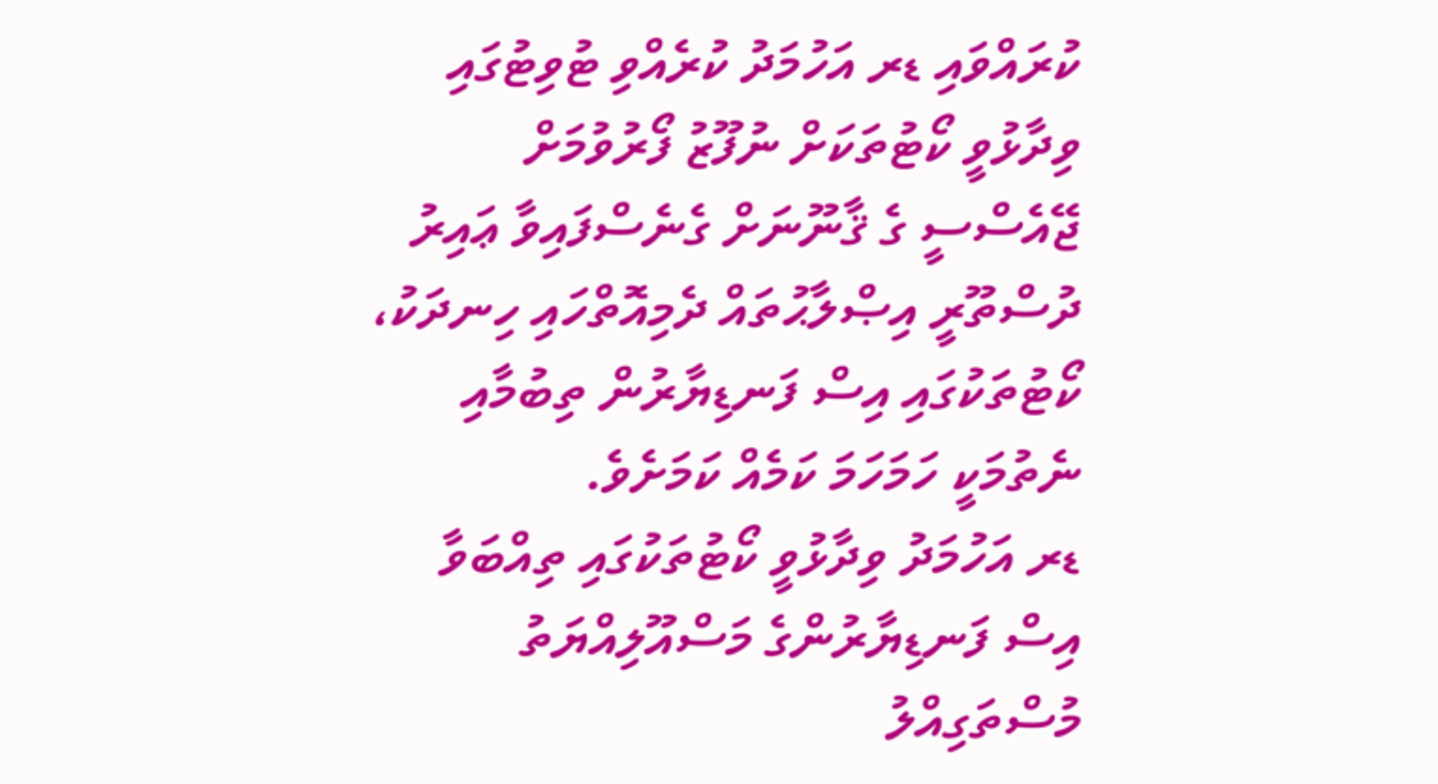ކުރައްވައި ޑރ އަހުމަދު ކުރެއްވި ޓުވިޓުގައި ވިދާޅުވީ ކޯޓުތަކަށް ނުފޫޒު ފޯރުވުމަށް ޖޭއެސްސީ ގެ ޤާނޫނަށް ގެނެސްފައިވާ ޢައިރު ދުސްތޫރީ އިޞްލާޙުތައް ދެމިއޮތްހައި ހިނދަކު، ކޯޓުތަކުގައި އިސް ފަނޑިޔާރުން ތިބުމާއި ނެތުމަކީ ހަމަހަމަ ކަމެއް ކަމަށެވެ.
ޑރ އަހުމަދު ވިދާޅުވީ ކޯޓުތަކުގައި ތިއްބަވާ އިސް ފަނޑިޔާރުންގެ މަސްއޫލިއްޔަތު މުސްތަގިއްލު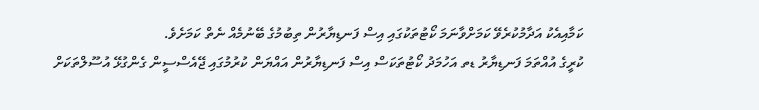ކަމާއިއެކު އަދާމުކުރެވޭ ކަމަށްވާނަމަ ކޯޓުތަކުގައި އިސް ފަނޑިޔާރުން ތިބުމުގެ ބޭނުމެއް ނެތް ކަމަށެވެ.
ކުރީގެ އުއްތަމަ ފަނޑިޔާރު ޑތ އަހުމަދު ކޯޓުތަކަސް އިސް ފަނޑިޔާރުން އައްޔަން ކުރުމުގައި ޖޭއެސްސީން ގެންގުޅޭ އުސޫލްތަކަށް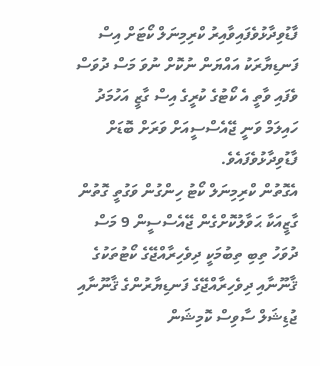ފާޑުވިދާޅުވެފައިވާއިރު ކްރިމިނަލް ކޯޓަށް އިސް ފަނޑިޔާރަކު އައްޔަން ނުކޮށް ނުވަ މަސް ދުވަސް ވެފައި ވާތީ އެ ކޯޓުގެ ކުރީގެ އިސް ގާޒީ އަހުމަދު ހައިލަމް ވަނީ ޖޭއެސްސީއަށް ވަރަށް ބޮޑަށް ފާޑުވިދާޅުވެފައެވެ.
އެގޮތުން ކްރިމިނަލް ކޯޓު ހިންގުން ވަގުތީ ގޮތުން ގާޒީއަކާ ޙަވާލުކޮށްގެން ޖޭއެސްސީން 9 މަސް ދުވަހު ތިބި ތިބުމަކީ ދިވެހިރާއްޖޭގެ ކޯޓުތަކުގެ ޤާނޫނާއި ދިވެހިރާއްޖޭގެ ފަނޑިޔާރުންގެ ޤާނޫނާއި ޖުޑިޝަލް ސާވިސް ކޮމިޝަން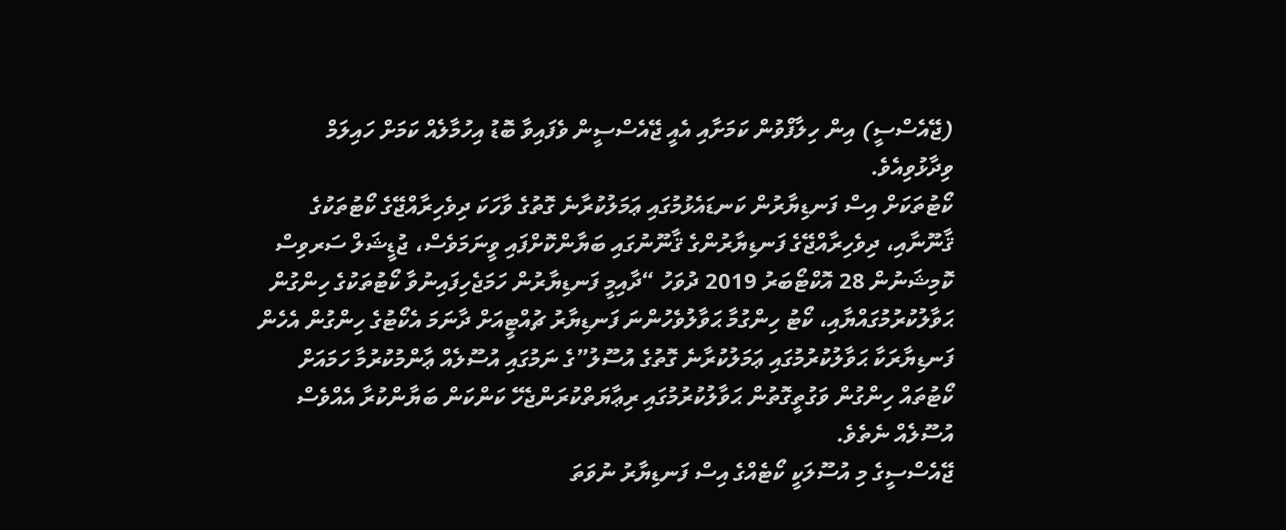(ޖޭއެސްސީ) އިން ހިލާފްވުން ކަމަށާއި އެއީ ޖޭއެސްސީން ވެފައިވާ ބޮޑު އިހުމާލެއް ކަމަށް ހައިލަމް ވިދާޅުވިއެވެ.
ކޯޓުތަކަށް އިސް ފަނޑިޔާރުން ކަނޑައެޅުމުގައި ޢަމަލުކުރާނެ ގޮތުގެ ވާހަކަ ދިވެހިރާއްޖޭގެ ކޯޓުތަކުގެ ޤާނޫނާއި، ދިވެހިރާއްޖޭގެ ފަނޑިޔާރުންގެ ޤާނޫނުގައި ބަޔާންކޮށްފައި ވީނަމަވެސް، ޖުޑީޝަލް ސަރވިސް ކޮމިޝަނުން 28 އޮކްޓޯބަރު 2019 ދުވަހު “ދާއިމީ ފަނޑިޔާރުން ހަމަޖެހިފައިނުވާ ކޯޓުތަކުގެ ހިންގުން ޙަވާލުކުރުމުގައްޔާއި، ކޯޓު ހިންގުމާ ޙަވާލުވެހުންނަ ފަނޑިޔާރު ޗުއްޓީއަށް ދާނަމަ އެކޯޓުގެ ހިންގުން އެހެން ފަނޑިޔާރަކާ ޙަވާލުކުރުމުގައި ޢަމަލުކުރާނެ ގޮތުގެ އުސޫލު”ގެ ނަމުގައި އުސޫލެއް ޢާންމުކުރުމާ ހަމައަށް ކޯޓުތައް ހިންގުން ވަގުތީގޮތުން ޙަވާލުކުރުމުގައި ރިޢާޔަތްކުރަންޖެހޭ ކަންކަން ބަޔާންކުރާ އެއްވެސް އުސޫލެއް ނެތެވެ.
ޖޭއެސްސީގެ މި އުސޫލަކީ ކޯޓެއްގެ އިސް ފަނޑިޔާރު ނުވަތަ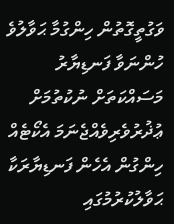ވަގުތީގޮތުން ހިންގުމާ ޙަވާލުވެ ހުންނަވާ ފަނޑިޔާރު މަސައްކަތަށް ނުކުތުމަށް ޢުޛުރުވެރިވެއްޖެނަމަ އެކޯޓެއް ހިންގުން އެހެން ފަނޑިޔާރަކާ ޙަވާލުކުރުމުގައި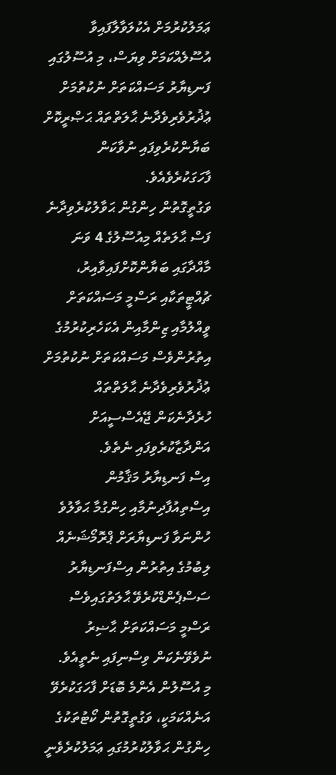ޢަމަލުކުރުމަށް އެކުލަވާލާފައިވާ އުސޫލެއްކަމަށް ވިޔަސް، މި އުސޫލުގައި ފަނޑިޔާރު މަސައްކަތަށް ނުކުތުމަށް ޢުޛުރުވެރިވެދާނެ ޙާލަތްތައް ޙަޞްރީކޮށް ބަޔާންކުރެވިފައި ނުވާކަން ފާހަގަކުރެވެއެވެ.
ވަގުތީގޮތުން ހިންގުން ޙަވާލުކުރެވިދާނެ ފަސް ޙާލަތެއް މިއުސޫލުގެ 4 ވަނަ މާއްދާގައި ބަޔާންކޮށްފައިވާއިރު، ޗުއްޓީތަކާއި ރަސްމީ މަސައްކަތަށް ވީއްލުމާއި ޒިންމާއިން އެކަހެރިކުރުމުގެ އިތުރުންވެސް މަސައްކަތަށް ނުކުތުމަށް ޢުޛުރުވެރިވެދާނެ ޙާލަތްތައް ހުރެދާނެކަން ޖޭއެސްސީއަށް އަންދާޒާކުރެވިފައި ނެތެވެ.
އިސް ފަނޑިޔާރު މަޤާމުން އިސްތިއުފާދިނުމާއި ހިންގުމާ ޙަވާލުވެ ހުންނަވާ ފަނޑިޔާރަށް ޕްރޮމޯޝަނެއް ލިބުމުގެ އިތުރުން އިސްފަނޑިޔާރު ސަސްޕެންޑްކުރެވޭ ޙާލަތުގައިވެސް ރަސްމީ މަސައްކަތަށް ޙާޟިރު ނުވެވޭނެކަން ވިސްނިފައި ނެތީއެވެ.
މި އުސޫލުން އެންމެ ބޮޑަށް ފާހަގަކުރެވޭ އަނެއްކަމަކީ، ވަގުތީގޮތުން ކޯޓުތަކުގެ ހިންގުން ޙަވާލުކުރުމުގައި ޢަމަލުކުރެވެނީ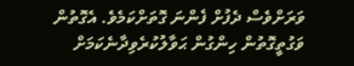ވަރަށްވެސް ދެފުށް ފެންނަ ގޮތަށްކަމެވެ. އެގޮތުން ވަގުތީގޮތުން ހިންގުން ޙަވާލުކުރެވިދާނެކަމަށް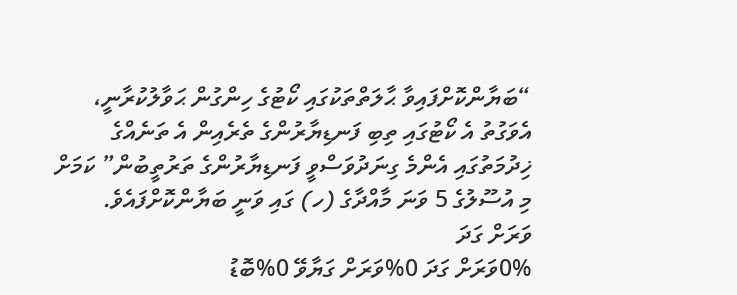“ބަޔާންކޮށްފައިވާ ޙާލަތްތަކުގައި ކޯޓުގެ ހިންގުން ޙަވާލުކުރާނީ، އެވަގުތު އެ ކޯޓުގައި ތިބި ފަނޑިޔާރުންގެ ތެރެއިން އެ ތަނެއްގެ ޚިދުމަތުގައި އެންމެ ގިނަދުވަސްވީ ފަނޑިޔާރުންގެ ތަރުތީބުން” ކަމަށް މި އުސޫލުގެ 5 ވަނަ މާއްދާގެ (ހ) ގައި ވަނީ ބަޔާންކޮށްފައެވެ.
ވަރަށް ގަދަ
0%ވަރަށް ގަދަ 0%ވަރަށް ގަޔާވޭ 0%ބޮޑު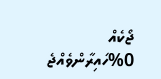ޖޯކެއް 0%ހައިރާންވެއްޖެ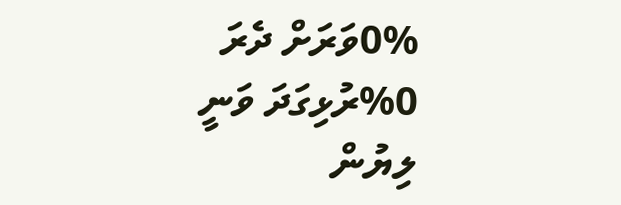0%ވަރަށް ދެރަ 0%ރުޅިގަދަ ވަނީ
ލިޔުން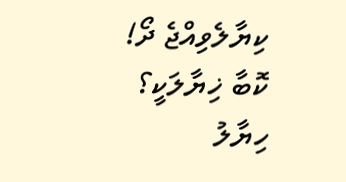ކިޔާލެވިއްޖެ ދޯ! ކޮބާ ޚިޔާލަކީ؟
ހިޔާލު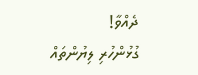ދެއްވާ!
ގުޅުންހުރި ލިޔުންތައް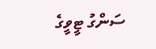ސަންގު ޓީވީގެ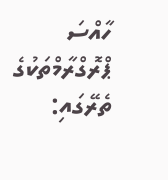ހާއްސަ ޕްރޮގްރާމްތަކުގެ ތެރޭގައި: